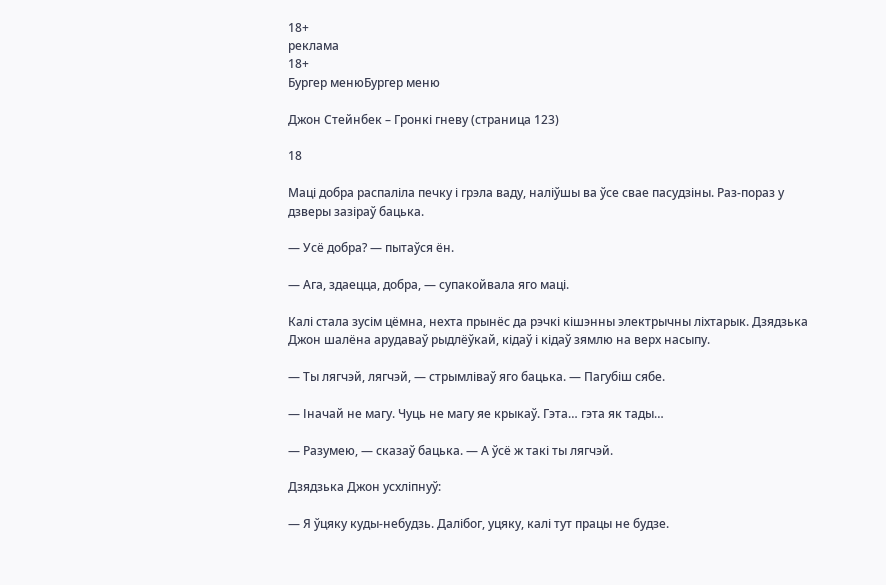18+
реклама
18+
Бургер менюБургер меню

Джон Стейнбек – Гронкі гневу (страница 123)

18

Маці добра распаліла печку і грэла ваду, наліўшы ва ўсе свае пасудзіны. Раз-пораз у дзверы зазіраў бацька.

— Усё добра? — пытаўся ён.

— Ага, здаецца, добра, — супакойвала яго маці.

Калі стала зусім цёмна, нехта прынёс да рэчкі кішэнны электрычны ліхтарык. Дзядзька Джон шалёна арудаваў рыдлёўкай, кідаў і кідаў зямлю на верх насыпу.

— Ты лягчэй, лягчэй, — стрымліваў яго бацька. — Пагубіш сябе.

— Іначай не магу. Чуць не магу яе крыкаў. Гэта… гэта як тады…

— Разумею, — сказаў бацька. — А ўсё ж такі ты лягчэй.

Дзядзька Джон усхліпнуў:

— Я ўцяку куды-небудзь. Далібог, уцяку, калі тут працы не будзе.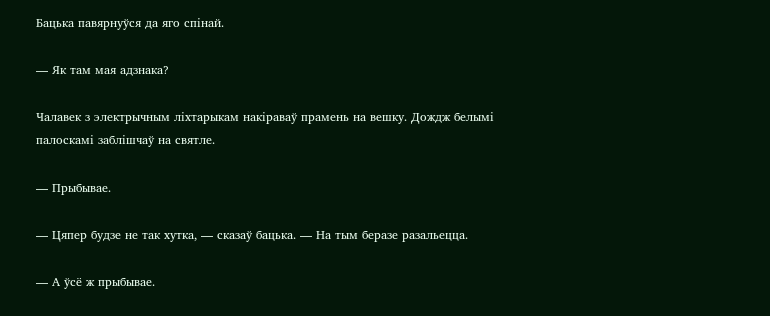Бацька павярнуўся да яго спінай.

— Як там мая адзнака?

Чалавек з электрычным ліхтарыкам накіраваў прамень на вешку. Дождж белымі палоскамі заблішчаў на святле.

— Прыбывае.

— Цяпер будзе не так хутка, — сказаў бацька. — На тым беразе разальецца.

— А ўсё ж прыбывае.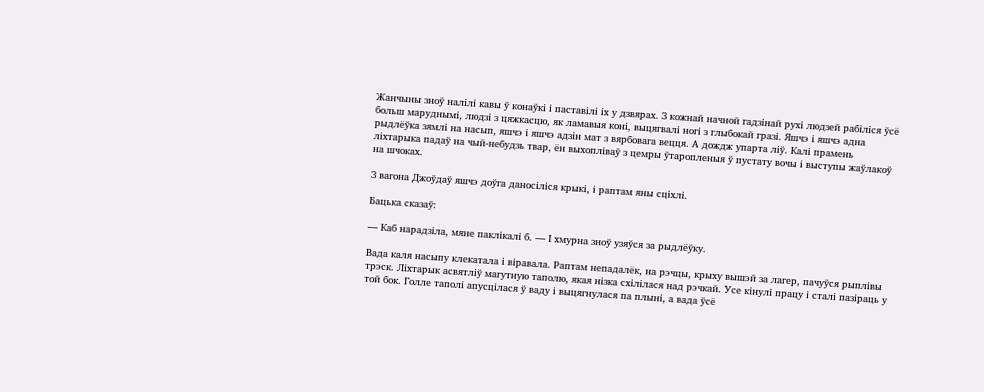Жанчыны зноў налілі кавы ў конаўкі і паставілі іх у дзвярах. З кожнай начной гадзінай рухі людзей рабіліся ўсё больш маруднымі, людзі з цяжкасцю, як ламавыя коні, выцягвалі ногі з глыбокай гразі. Яшчэ і яшчэ адна рыдлёўка зямлі на насып, яшчэ і яшчэ адзін мат з вярбовага вецця. А дождж упарта ліў. Калі прамень ліхтарыка падаў на чый-небудзь твар, ён выхопліваў з цемры ўтаропленыя ў пустату вочы і выступы жаўлакоў на шчоках.

З вагона Джоўдаў яшчэ доўга даносіліся крыкі, і раптам яны сціхлі.

Бацька сказаў:

— Каб нарадзіла, мяне паклікалі б. — І хмурна зноў узяўся за рыдлёўку.

Вада каля насыпу клекатала і віравала. Раптам непадалёк, на рэчцы, крыху вышэй за лагер, пачуўся рыплівы трэск. Ліхтарык асвятліў магутную таполю, якая нізка схілілася над рэчкай. Усе кінулі працу і сталі пазіраць у той бок. Голле таполі апусцілася ў ваду і выцягнулася па плыні, а вада ўсё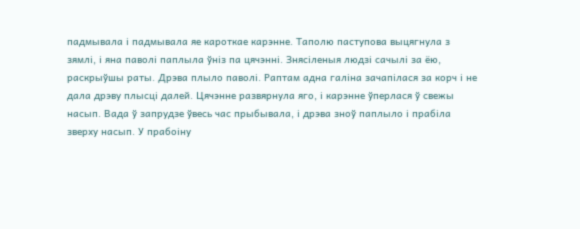падмывала і падмывала яе кароткае карэнне. Таполю паступова выцягнула з зямлі, і яна паволі паплыла ўніз па цячэнні. Знясіленыя людзі сачылі за ёю, раскрыўшы раты. Дрэва плыло паволі. Раптам адна галіна зачапілася за корч і не дала дрэву плысці далей. Цячэнне развярнула яго, і карэнне ўперлася ў свежы насып. Вада ў запрудзе ўвесь час прыбывала, і дрэва зноў паплыло і прабіла зверху насып. У прабоіну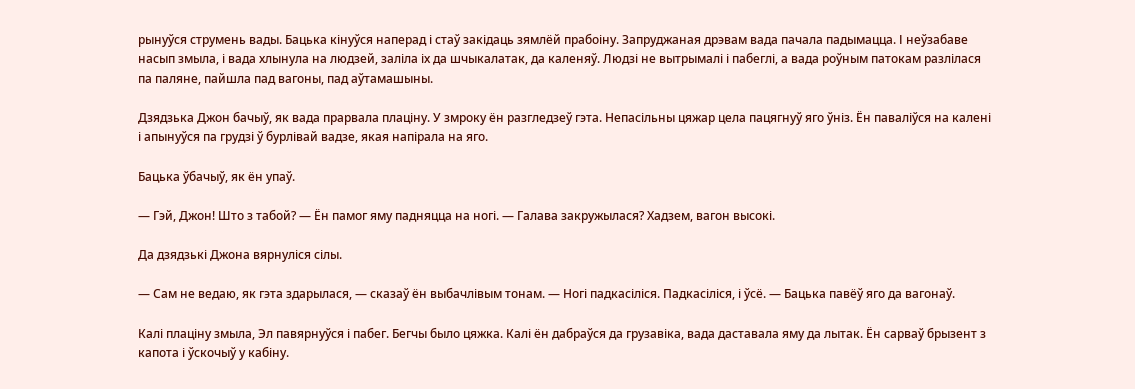рынуўся струмень вады. Бацька кінуўся наперад і стаў закідаць зямлёй прабоіну. Запруджаная дрэвам вада пачала падымацца. І неўзабаве насып змыла, і вада хлынула на людзей, заліла іх да шчыкалатак, да каленяў. Людзі не вытрымалі і пабеглі, а вада роўным патокам разлілася па паляне, пайшла пад вагоны, пад аўтамашыны.

Дзядзька Джон бачыў, як вада прарвала плаціну. У змроку ён разгледзеў гэта. Непасільны цяжар цела пацягнуў яго ўніз. Ён паваліўся на калені і апынуўся па грудзі ў бурлівай вадзе, якая напірала на яго.

Бацька ўбачыў, як ён упаў.

— Гэй, Джон! Што з табой? — Ён памог яму падняцца на ногі. — Галава закружылася? Хадзем, вагон высокі.

Да дзядзькі Джона вярнуліся сілы.

— Сам не ведаю, як гэта здарылася, — сказаў ён выбачлівым тонам. — Ногі падкасіліся. Падкасіліся, і ўсё. — Бацька павёў яго да вагонаў.

Калі плаціну змыла, Эл павярнуўся і пабег. Бегчы было цяжка. Калі ён дабраўся да грузавіка, вада даставала яму да лытак. Ён сарваў брызент з капота і ўскочыў у кабіну.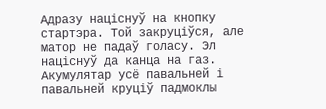Адразу націснуў на кнопку стартэра. Той закруціўся, але матор не падаў голасу. Эл націснуў да канца на газ. Акумулятар усё павальней і павальней круціў падмоклы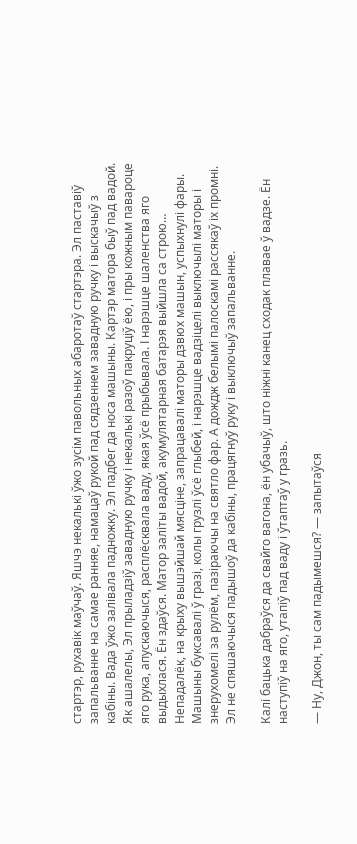стартэр, рухавік маўчаў. Яшчэ некалькі ўжо зусім павольных абаротаў стартэра. Эл паставіў запальванне на самае ранняе, намацаў рукой пад сядзеннем завадную ручку і выскачыў з кабіны. Вада ўжо залівала падножку. Эл падбег да носа машыны. Картэр матора быў пад вадой. Як ашалелы, Эл прыладзіў завадную ручку і некалькі разоў пакруціў ёю, і пры кожным павароце яго рука, апускаючыся, расплёсквала ваду, якая ўсё прыбывала. І нарэшце шаленства яго выдыхлася. Ён здаўся. Матор заліты вадой, акумулятарная батарэя выйшла са строю… Непадалёк, на крыху вышэйшай мясціне, запрацавалі маторы дзвюх машын, успыхнулі фары. Машыны буксавалі ў гразі, колы грузлі ўсё глыбей, і нарэшце вадзіцелі выключылі маторы і знерухомелі за рулём, пазіраючы на святло фар. А дождж белымі палоскамі рассякаў іх промні. Эл не спяшаючыся падышоў да кабіны, працягнуў руку і выключыў запальванне.

Калі бацька дабраўся да свайго вагона, ён убачыў, што ніжні канец сходак плавае ў вадзе. Ён наступіў на яго, утапіў пад ваду і ўтаптаў у гразь.

— Ну, Джон, ты сам падымешся? — запытаўся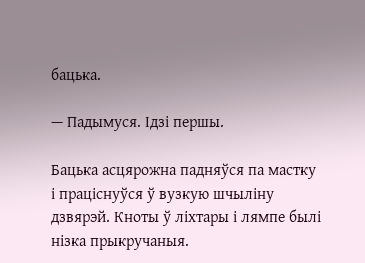бацька.

— Падымуся. Ідзі першы.

Бацька асцярожна падняўся па мастку і праціснуўся ў вузкую шчыліну дзвярэй. Кноты ў ліхтары і лямпе былі нізка прыкручаныя.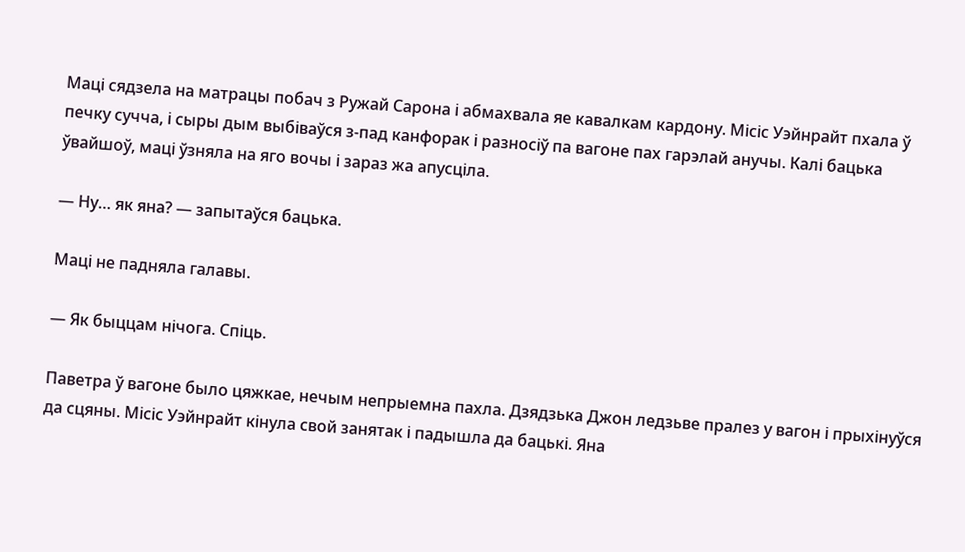Маці сядзела на матрацы побач з Ружай Сарона і абмахвала яе кавалкам кардону. Місіс Уэйнрайт пхала ў печку сучча, і сыры дым выбіваўся з-пад канфорак і разносіў па вагоне пах гарэлай анучы. Калі бацька ўвайшоў, маці ўзняла на яго вочы і зараз жа апусціла.

— Ну… як яна? — запытаўся бацька.

Маці не падняла галавы.

— Як быццам нічога. Спіць.

Паветра ў вагоне было цяжкае, нечым непрыемна пахла. Дзядзька Джон ледзьве пралез у вагон і прыхінуўся да сцяны. Місіс Уэйнрайт кінула свой занятак і падышла да бацькі. Яна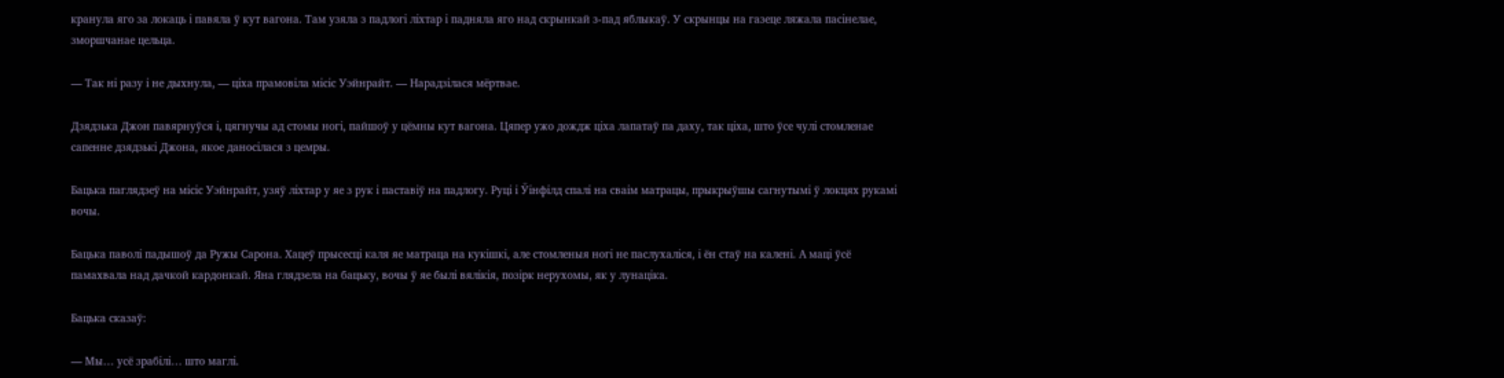кранула яго за локаць і павяла ў кут вагона. Там узяла з падлогі ліхтар і падняла яго над скрынкай з-пад яблыкаў. У скрынцы на газеце ляжала пасінелае, зморшчанае цельца.

— Так ні разу і не дыхнула, — ціха прамовіла місіс Уэйнрайт. — Нарадзілася мёртвае.

Дзядзька Джон павярнуўся і, цягнучы ад стомы ногі, пайшоў у цёмны кут вагона. Цяпер ужо дождж ціха лапатаў па даху, так ціха, што ўсе чулі стомленае сапенне дзядзькі Джона, якое даносілася з цемры.

Бацька паглядзеў на місіс Уэйнрайт, узяў ліхтар у яе з рук і паставіў на падлогу. Руці і Ўінфілд спалі на сваім матрацы, прыкрыўшы сагнутымі ў локцях рукамі вочы.

Бацька паволі падышоў да Ружы Сарона. Хацеў прысесці каля яе матраца на кукішкі, але стомленыя ногі не паслухаліся, і ён стаў на калені. А маці ўсё памахвала над дачкой кардонкай. Яна глядзела на бацьку, вочы ў яе былі вялікія, позірк нерухомы, як у лунаціка.

Бацька сказаў:

— Мы… усё зрабілі… што маглі.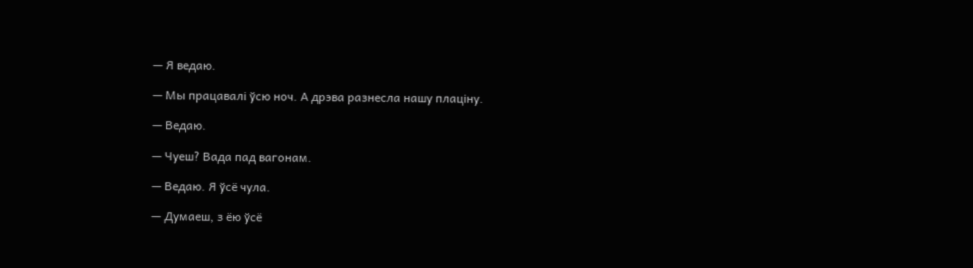— Я ведаю.

— Мы працавалі ўсю ноч. А дрэва разнесла нашу плаціну.

— Ведаю.

— Чуеш? Вада пад вагонам.

— Ведаю. Я ўсё чула.

— Думаеш, з ёю ўсё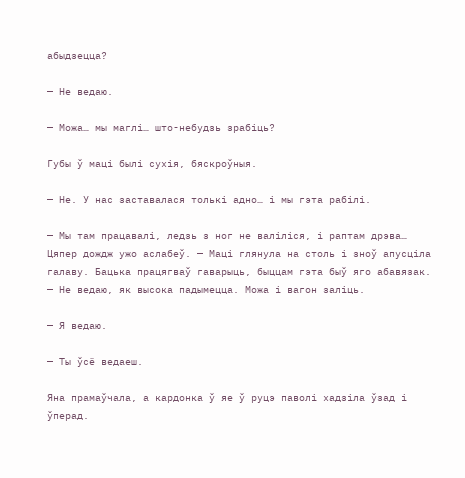абыдзецца?

— Не ведаю.

— Можа… мы маглі… што-небудзь зрабіць?

Губы ў маці былі сухія, бяскроўныя.

— Не. У нас заставалася толькі адно… і мы гэта рабілі.

— Мы там працавалі, ледзь з ног не валіліся, і раптам дрэва… Цяпер дождж ужо аслабеў. — Маці глянула на столь і зноў апусціла галаву. Бацька працягваў гаварыць, быццам гэта быў яго абавязак. — Не ведаю, як высока падымецца. Можа і вагон заліць.

— Я ведаю.

— Ты ўсё ведаеш.

Яна прамаўчала, а кардонка ў яе ў руцэ паволі хадзіла ўзад і ўперад.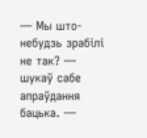— Мы што-небудзь зрабілі не так? — шукаў сабе апраўдання бацька. —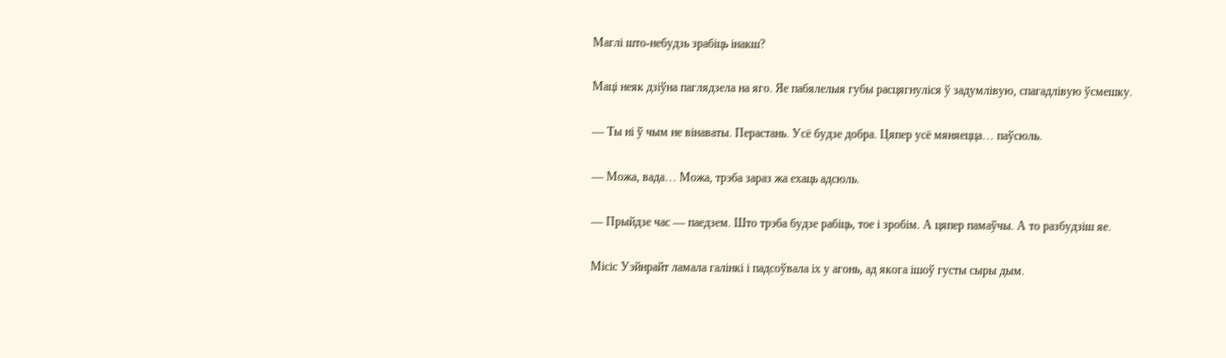Маглі што-небудзь зрабіць інакш?

Маці неяк дзіўна паглядзела на яго. Яе пабялелыя губы расцягнуліся ў задумлівую, спагадлівую ўсмешку.

— Ты ні ў чым не вінаваты. Перастань. Усё будзе добра. Цяпер усё мяняецца… паўсюль.

— Можа, вада… Можа, трэба зараз жа ехаць адсюль.

— Прыйдзе час — паедзем. Што трэба будзе рабіць, тое і зробім. А цяпер памаўчы. А то разбудзіш яе.

Місіс Уэйнрайт ламала галінкі і падсоўвала іх у агонь, ад якога ішоў густы сыры дым.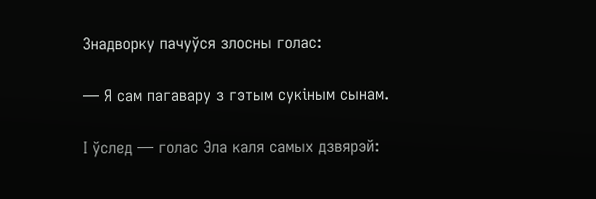Знадворку пачуўся злосны голас:

— Я сам пагавару з гэтым сукіным сынам.

І ўслед — голас Эла каля самых дзвярэй: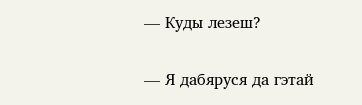— Куды лезеш?

— Я дабяруся да гэтай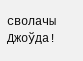сволачы Джоўда!